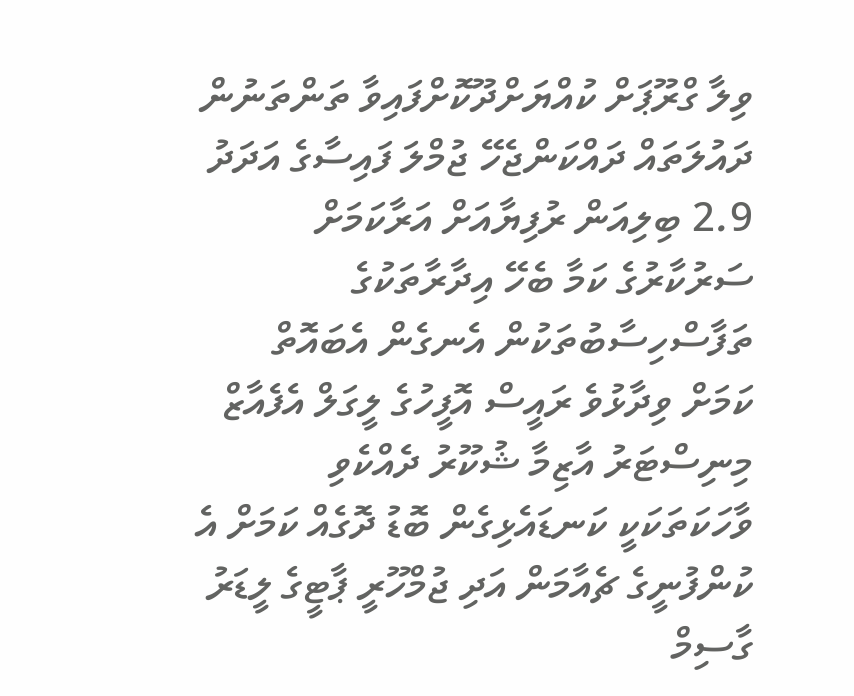ވިލާ ގްރޫޕަށް ކުއްޔަށްދޫކޮށްފައިވާ ތަންތަނުން ދައުލަތައް ދައްކަންޖެހޭ ޖުމްލަ ފައިސާގެ އަދަދު 2.9 ބިލިއަން ރުފިޔާއަށް އަރާކަމަށް ސަރުކާރުގެ ކަމާ ބެހޭ އިދާރާތަކުގެ ތަފާސްހިސާބުތަކުން އެނގެން އެބައޮތް ކަމަށް ވިދާޅުވެ ރައީސް އޮފީހުގެ ލީގަލް އެފެއާޒް މިނިސްޓަރު އާޒިމާ ޝުކޫރު ދެއްކެވި ވާހަކަތަކަކީ ކަނޑައެޅިގެން ބޮޑު ދޮގެއް ކަމަށް އެ ކުންފުނީގެ ޗެއާމަން އަދި ޖުމްހޫރީ ޕާޓީގެ ލީޑަރު ގާސިމް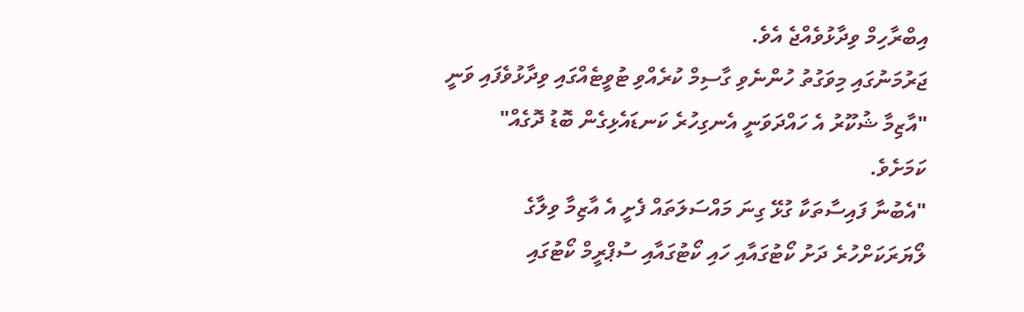އިބްރާހިމް ވިދާޅުވެއްޖެ އެވެ.
ޖަރުމަނުގައި މިވަގުތު ހުންނެވި ގާސިމް ކުރެއްވި ޓުވީޓެއްގައި ވިދާޅުވެފައި ވަނީ "އާޒިމާ ޝުކޫރު އެ ހައްދަވަނީ އެނގިހުރެ ކަނޑައެޅިގެން ބޮޑު ދޮގެއް" ކަމަށެވެ.
"އެބުނާ ފައިސާތަކާ ގުޅޭ ގިނަ މައްސަލަތައް ފެށީ އެ އާޒިމާ ވިލާގެ ލޯޔަރަކަށްހުރެ ދަށު ކޯޓުގައާއި ހައި ކޯޓުގައާއި ސުޕްރީމް ކޯޓުގައި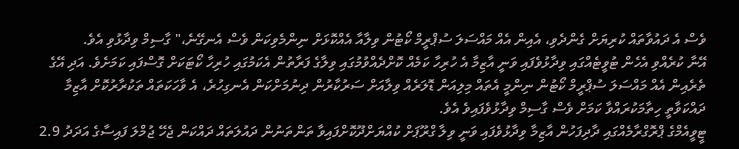ވެސް އެ ދައުވާތައް ކުރިޔަށް ގެންދެވި، އެއިން އެއް މައްސަލަ ސުޕްރީމް ކޯޓުން ވިލާއާ އެއްކޮޅަށް ނިންމެވިކަން ވެސް އެނގޭނެ،" ގާސިމް ވިދާޅުވި އެވެ.
އޭނާ ކުރެއްވި އެހެން ޓުވީޓެއްގައި ވިދާޅުވެފައި ވަނީ އާޒިމާ އެ ހުރިހާ ކަމެއް ކޮށްދެއްވުމުގައި ވިލާގެ ފަރާތުން އެކަމުގައި ހުރިހާ ކޯޓަކަށް ގޮސްފައި ކަމަށެވެ. އަދި އޭގެ ތެރެއިން އެއް މައްސަލަ ސުޕްރީމް ކޯޓުން ނިންމީ އެތައް މިލިއަން ޑޮލަރެއް ވިލާއަށް ސަރުކާރުން ދިނުމަށްކަން އެނގިހުރެ، އެ ވާހަކަތައް ތަކުރާރުކޮށް އާޒިމާ ދައްކަވާތީ ހިތާމަކުރައްވާ ކަމަށް ވެސް ގާސިމް ވިދާޅުވެފައިވެ އެވެ.
ޓީވީއެމްގެ ޕްރޮގްރާމެއްގައި ދާދިފަހުން އާޒިމާ ވިދާޅުވެފައި ވަނީ ވިލާ ގްރޫޕަށް ކުއްޔަށްދޫކޮށްފައިވާ ތަންތަނުން ދައުލަތައް ދައްކަން ޖެހޭ ޖުމްލަ ފައިސާގެ އަދަދު 2.9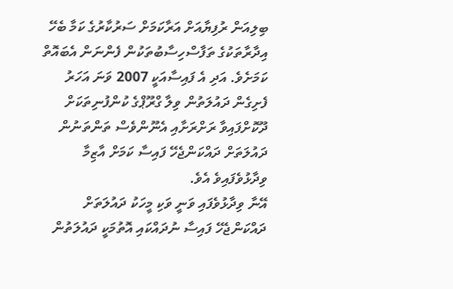ބިލިއަން ރުފިޔާއަށް އަރާކަމަށް ސަރުކާރުގެ ކަމާ ބެހޭ އިދާރާތަކުގެ ތަފާސްހިސާބުތަކުން ފެންނަން އެބައޮތް ކަމަށެވެ. އަދި އެ ފައިސާއަކީ 2007 ވަނަ އަހަރު ފެށިގެން ދައުލަތުން ވިލާ ގްރޫޕްގެ ކުންފުނިތަކަށް ދޫކޮށްފައިވާ ރަށްރަށާއި އެނޫންވެސް ތަންތަނުން ދައުލަތަށް ދައްކަންޖެހޭ ފައިސާ ކަމަށް އާޒިމާ ވިދާޅުވެފައިވެ އެވެ.
އޭނާ ވިދާޅުވެފައި ވަނީ ވަކި މީހަކު ދައުލަތަށް ދައްކަންޖެހޭ ފައިސާ ނުދައްކައި އޮތުމަކީ ދައުލަތުން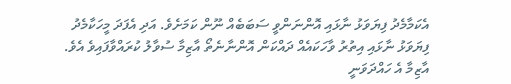އެކަމާމެދު ފިޔަވަޅު ނާޅައި އޮންނަންވީ ސަބަބެއް ނޫން ކަމަށެވެ. އަދި އެފަދަ މީހަކާމެދު ފިޔަވަޅު ނާޅައި އިތުރު ވާހަކައެއް ދައްކަން އޮންނާނެތޯ އާޒިމާ ސުވާލު ކުރައްވާފައިވެ އެވެ.
އާޒިމާ އެ ހައްދަވަނީ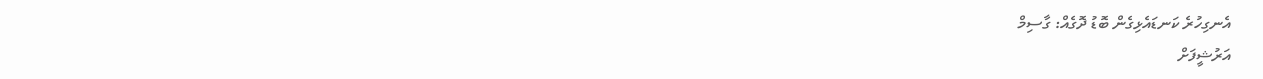އެނގިހުރެ ކަނޑައެޅިގެން ބޮޑު ދޮގެއް: ގާސިމް
އަރުޝީފަށް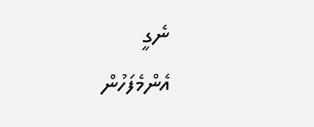ނެގީ
އެންމެފަހުން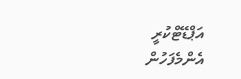އަޕްޑޭޓްކުރީ
އެންމެފަހުން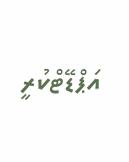އަޕްޑޭޓްކުރީ